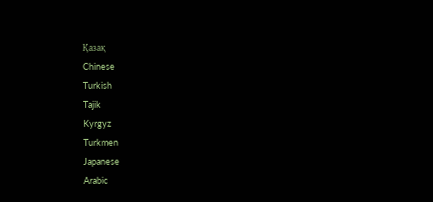Қазақ
Chinese
Turkish
Tajik
Kyrgyz
Turkmen
Japanese
Arabic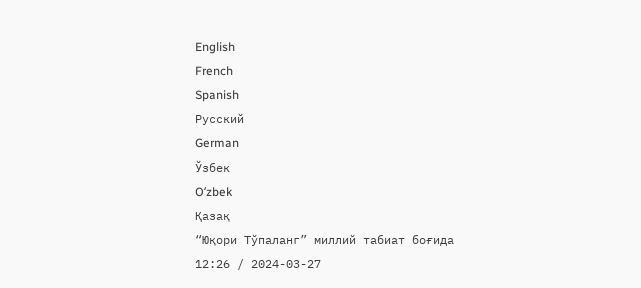English
French
Spanish
Русский
German
Ўзбек
Oʻzbek
Қазақ
“Юқори Тўпаланг” миллий табиат боғида
12:26 / 2024-03-27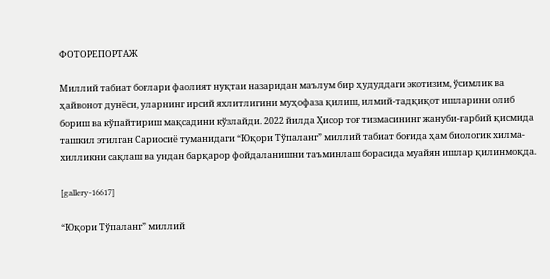ФОТОРЕПОРТАЖ

Миллий табиат боғлари фаолият нуқтаи назаридан маълум бир ҳудуддаги экотизим, ўсимлик ва ҳайвонот дунёси, уларнинг ирсий яхлитлигини муҳофаза қилиш, илмий-тадқиқот ишларини олиб бориш ва кўпайтириш мақсадини кўзлайди. 2022 йилда Ҳисор тоғ тизмасининг жануби-ғарбий қисмида ташкил этилган Сариосиё туманидаги “Юқори Тўпаланг” миллий табиат боғида ҳам биологик хилма-хилликни сақлаш ва ундан барқарор фойдаланишни таъминлаш борасида муайян ишлар қилинмоқда.

[gallery-16617]

“Юқори Тўпаланг” миллий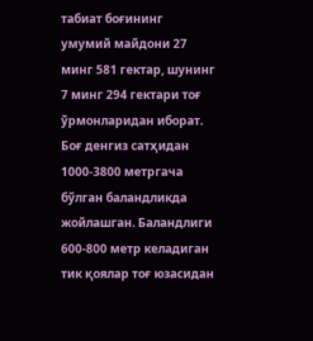табиат боғининг умумий майдони 27 минг 581 гектар, шунинг 7 минг 294 гектари тоғ ўрмонларидан иборат. Боғ денгиз сатҳидан 1000-3800 метргача бўлган баландликда жойлашган. Баландлиги 600-800 метр келадиган тик қоялар тоғ юзасидан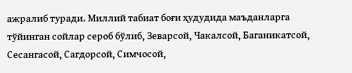ажралиб туради. Миллий табиат боғи ҳудудида маъданларга тўйинган сойлар сероб бўлиб, Зеварсой, Чакалсой, Баганикатсой, Сесангасой, Сагдорсой, Симчосой,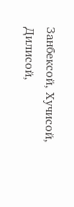Занбексой, Хучисой, Дилисой,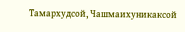Тамархудсой, Чашмаихуникаксой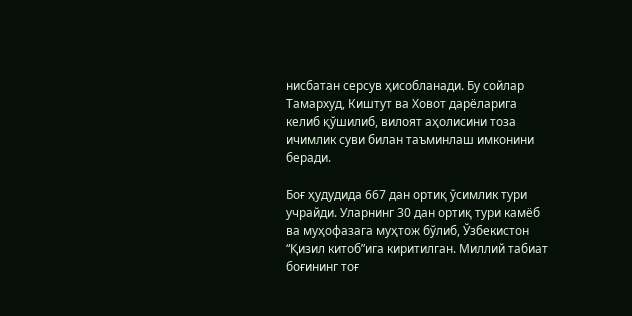нисбатан серсув ҳисобланади. Бу сойлар Тамархуд, Киштут ва Ховот дарёларига келиб қўшилиб, вилоят аҳолисини тоза ичимлик суви билан таъминлаш имконини беради.

Боғ ҳудудида 667 дан ортиқ ўсимлик тури учрайди. Уларнинг 30 дан ортиқ тури камёб ва муҳофазага муҳтож бўлиб, Ўзбекистон “Қизил китоб”ига киритилган. Миллий табиат боғининг тоғ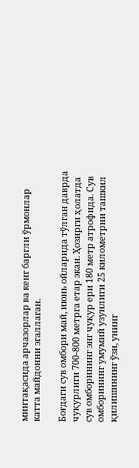минтақасида арчазорлар ва кенг баргли ўрмонлар катта майдонни эгаллаган.

Боғдаги сув омбори май, июнь ойларида тўлган даврда чуқурлиги 700-800 метрга етар экан. Ҳозирги ҳолатда сув омборининг энг чуқур ери 180 метр атрофида. Сув омборининг умумий узунлиги 25 километрни ташкил қилишининг ўзи, унинг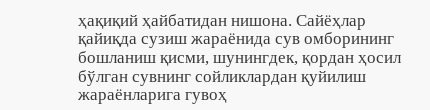ҳақиқий ҳайбатидан нишона. Сайёҳлар қайиқда сузиш жараёнида сув омборининг бошланиш қисми, шунингдек, қордан ҳосил бўлган сувнинг сойликлардан қуйилиш жараёнларига гувоҳ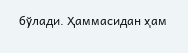бўлади. Ҳаммасидан ҳам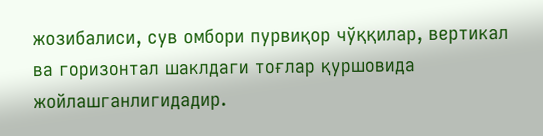жозибалиси, сув омбори пурвиқор чўққилар, вертикал ва горизонтал шаклдаги тоғлар қуршовида жойлашганлигидадир.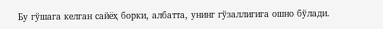Бу гўшага келган сайёҳ борки, албатта, унинг гўзаллигига ошно бўлади.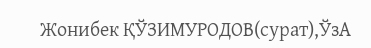Жонибек ҚЎЗИМУРОДОВ(сурат),ЎзА